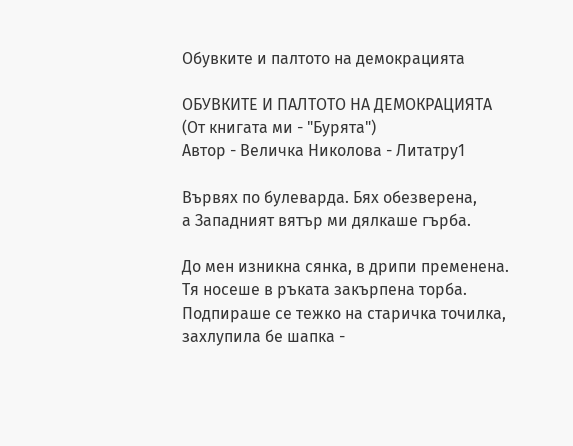Обувките и палтото на демокрацията

ОБУВКИТЕ И ПАЛТОТО НА ДЕМОКРАЦИЯТА
(От книгата ми - "Бурята")
Автор - Величка Николова - Литатру1

Вървях по булеварда. Бях обезверена,
а Западният вятър ми дялкаше гърба.

До мен изникна сянка, в дрипи пременена.
Тя носеше в ръката закърпена торба.
Подпираше се тежко на старичка точилка,
захлупила бе шапка -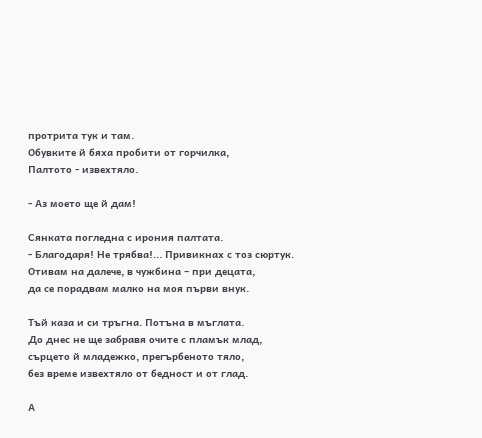протрита тук и там.
Обувките й бяха пробити от горчилка,
Палтото - извехтяло.

- Аз моето ще й дам!

Сянката погледна с ирония палтата.
- Благодаря! Не трябва!... Привикнах с тоз сюртук.
Отивам на далече, в чужбина – при децата,
да се порадвам малко на моя първи внук.

Тъй каза и си тръгна. Потъна в мъглата.
До днес не ще забравя очите с пламък млад,
сърцето й младежко, прегърбеното тяло,
без време извехтяло от бедност и от глад.

А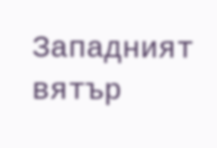Западният вятър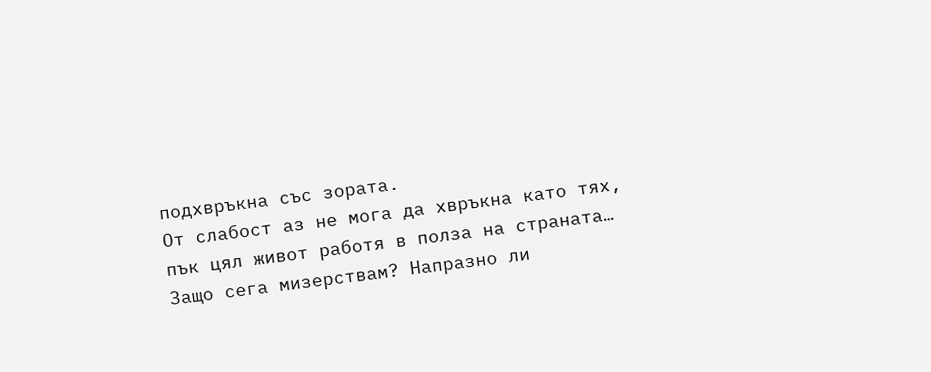подхвръкна със зората.
От слабост аз не мога да хвръкна като тях,
пък цял живот работя в полза на страната…
Защо сега мизерствам? Напразно ли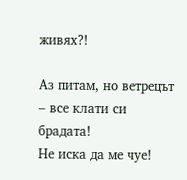живях?!

Аз питам, но ветрецът – все клати си брадата!
Не иска да ме чуе!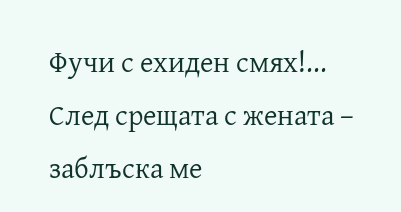Фучи с ехиден смях!...
След срещата с жената – заблъска ме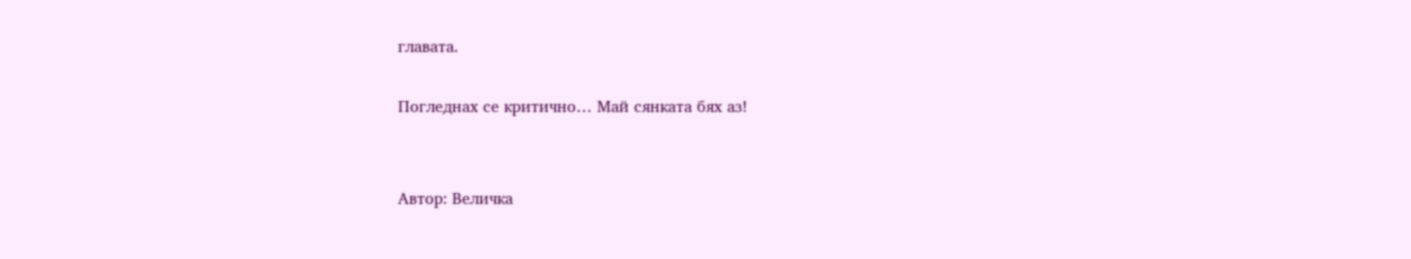главата.

Погледнах се критично… Май сянката бях аз!


Автор: Величка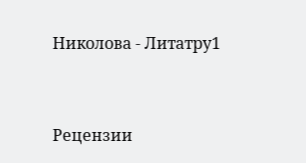Николова - Литатру1


Рецензии